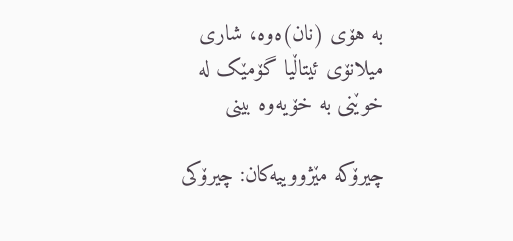بە هۆی (نان)ەوە، شاری میلانۆی ئیتاڵیا گۆمێک لە خوێنی بە خۆیەوە بینی

چیرۆکە مێژووییەکان: چیرۆکی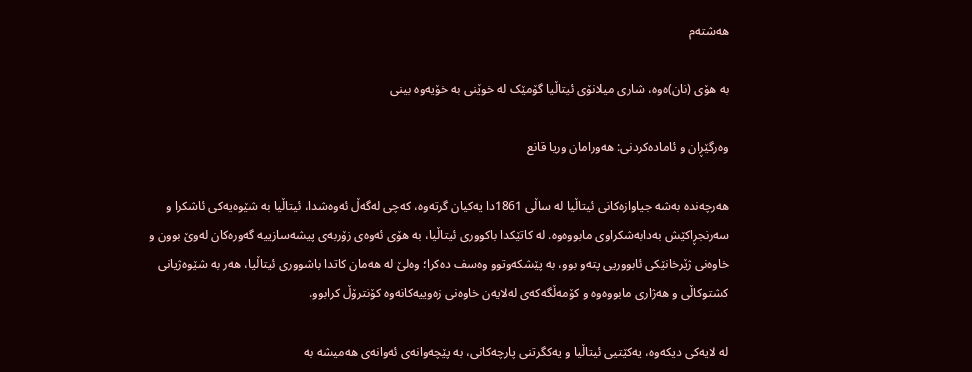هەشتەم

بە هۆی (نان)ەوە، شاری میلانۆی ئیتاڵیا گۆمێک لە خوێنی بە خۆیەوە بینی

وەرگێڕان و ئامادەکردنی: هەورامان وریا قانع

هەرچەندە بەشە جیاوازەکانی ئیتاڵیا لە ساڵی 1861دا یەکیان گرتەوە، کەچی لەگەڵ ئەوەشدا، ئیتاڵیا بە شێوەیەکی ئاشکرا و سەرنجڕاکێش بەدابەشکراوی مابووەوە. لە کاتێکدا باکووری ئیتاڵیا، بە هۆی ئەوەی زۆربەی پیشەسازییە گەورەکان لەوێ بوون و خاوەنی ژێرخانێکی ئابووریی پتەو بوو، بە پێشکەوتوو وەسف دەکرا؛ وەلێ لە هەمان کاتدا باشووری ئیتاڵیا، هەر بە شێوەژیانی کشتوکاڵی و هەژاری مابووەوە و کۆمەڵگەکەی لەلایەن خاوەنی زەوییەکانەوە کۆنترۆڵ کرابوو.

لە لایەکی دیکەوە، یەکێتیی ئیتاڵیا و یەکگرتنی پارچەکانی، بە پێچەوانەی ئەوانەی هەمیشە بە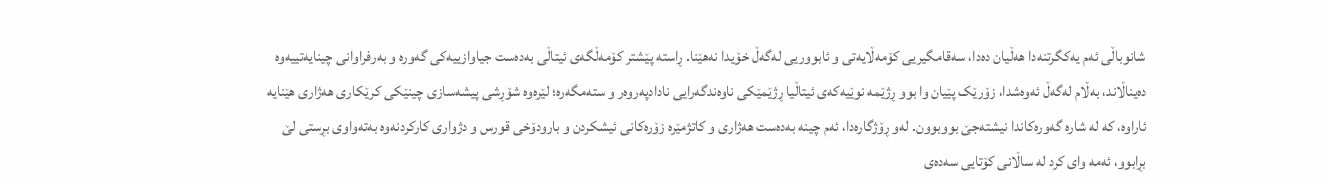شانوباڵی ئەم یەکگرتنەدا هەڵیان دەدا، سەقامگیریی کۆمەڵایەتی و ئابووریی لەگەڵ خۆیدا نەهێنا. ڕاستە پێشتر کۆمەڵگەی ئیتاڵی بەدەست جیاوازییەکی گەورە و بەرفراوانی چینایەتییەوە دەیناڵاند، بەڵام لەگەڵ ئەوەشدا، زۆرێک پێیان وا بوو ڕژێمە نوێیەکەی ئیتاڵیا ڕژێمێکی ناوەندگەرایی نادادپەروەر و ستەمگەرە؛ لێرەوە شۆڕشی پیشەسازی چینێکی کرێکاری هەژاری هێنایە ئاراوە، کە لە شارە گەورەکاندا نیشتەجێ بووبوون. لەو ڕۆژگارەدا، ئەم چینە بەدەست هەژاری و کاتژمێرە زۆرەکانی ئیشکردن و بارودۆخی قورس و دژواری کارکردنەوە بەتەواوی بڕستی لێ بڕابوو، ئەمە وای کرد لە ساڵانی کۆتایی سەدەی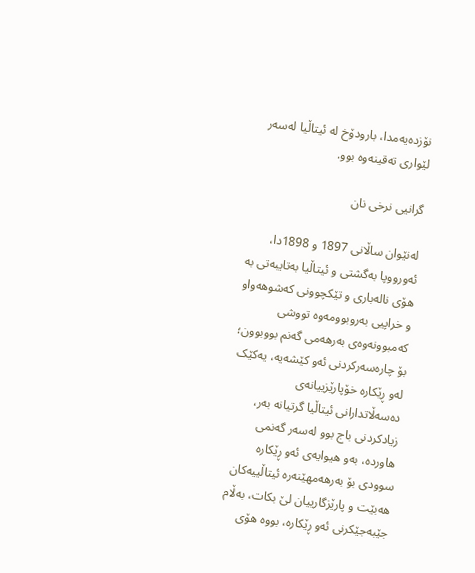نۆزدەیەمدا، بارودۆخ لە ئیتاڵیا لەسەر لێواری تەقینەوە بوو.

گرانیی نرخی نان

لەنێوان ساڵانی 1897 و 1898دا، ئەورووپا بەگشتی و ئیتاڵیا بەتایبەتی بە هۆی نالەباری و تێکچوونی کەشوهەواو و خراپیی بەروبوومەوە تووشی کەمبوونەوەی بەرهەمی گەنم بووبوون؛ بۆ چارەسەرکردنی ئەو کێشەیە، یەکێک لەو ڕێکارە خۆپارێزییانەی دەسەڵاتدارانی ئیتاڵیا گرتیانە بەر، زیادکردنی باج بوو لەسەر گەنمی هاوردە، بەو هیوایەی ئەو ڕێکارە سوودی بۆ بەرهەمهێنەرە ئیتاڵییەکان هەبێت و پارێزگارییان لێ بکات، بەڵام جێبەجێکرنی ئەو ڕێکارە، بووە هۆی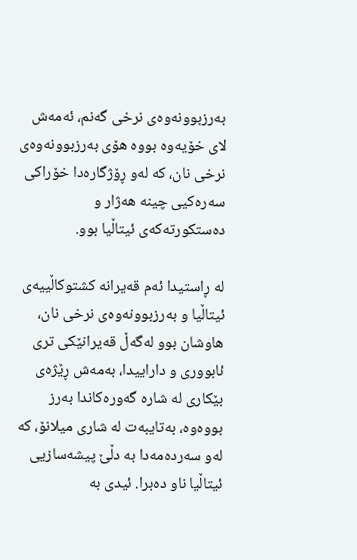بەرزبوونەوەی نرخی گەنم، ئەمەش لای خۆیەوە بووە هۆی بەرزبوونەوەی نرخی نان، کە لەو ڕۆژگارەدا خۆراکی سەرەکیی چینە هەژار و دەستکورتە‌کەی ئیتاڵیا بوو.

لە ڕاستیدا ئەم قەیرانە کشتوکاڵییەی ئیتاڵیا و بەرزبوونەوەی نرخی نان، هاوشان بوو لەگەڵ قەیرانێکی تری ئابووری و داراییدا، بەمەش ڕێژەی بێکاری لە شارە گەورەکاندا بەرز بووەوە، بەتایبەت لە شاری میلانۆ، کە لەو سەردەمەدا بە دڵێ پیشەسازیی ئیتاڵیا ناو دەبرا. ئیدی بە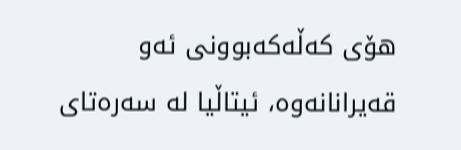هۆی کەڵەکەبوونی ئەو قەیرانانەوە، ئیتاڵیا لە سەرەتای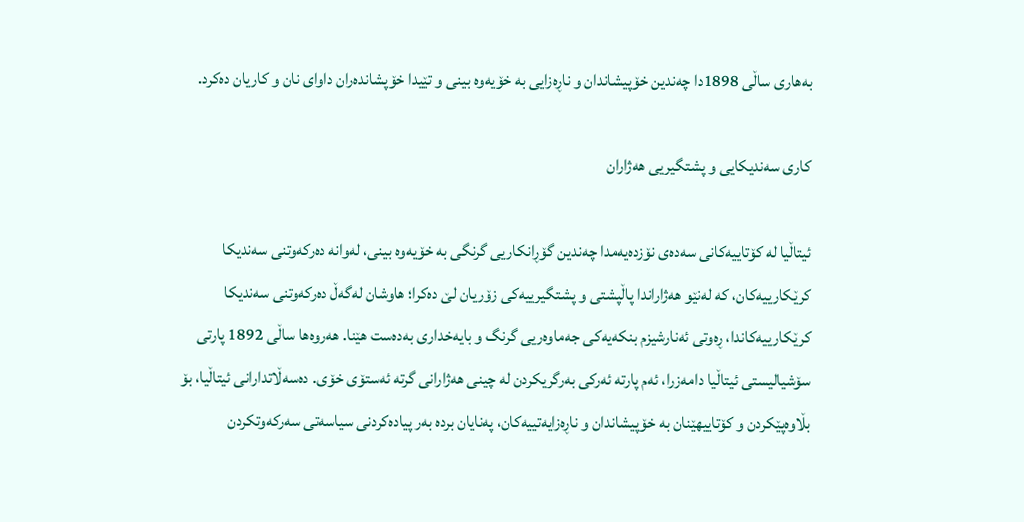بەهاری ساڵی 1898دا چەندین خۆپیشاندان و ناڕەزایی بە خۆیەوە بینی و تێیدا خۆپشاندەران داوای نان و کاریان دەکرد.

کاری سەندیکایی و پشتگیریی هەژاران

ئیتاڵیا لە کۆتاییەکانی سەدەی نۆزدەیەمدا چەندین گۆڕانکاریی گرنگی بە خۆیەوە بینی، لەوانە دەرکەوتنی سەندیکا کرێکارییەکان، کە لەنێو هەژاراندا پاڵپشتی و پشتگیرییەکی زۆریان لێ دەکرا؛ هاوشان لەگەڵ دەرکەوتنی سەندیکا کرێکارییەکاندا، ڕەوتی ئەنارشیزم بنکەیەکی جەماوەریی گرنگ و بایەخداری بەدەست هێنا. هەروەها ساڵی 1892 پارتی سۆشیالیستی ئیتاڵیا دامەزرا، ئەم پارتە ئەرکی بەرگریکردن لە چینی هەژارانی گرتە ئەستۆی خۆی. دەسەڵاتدارانی ئیتاڵیا، بۆ بڵاوەپێکردن و کۆتاییهێنان بە خۆپیشاندان و ناڕەزایەتییەکان، پەنایان بردە بەر پیادەکردنی سیاسەتی سەرکەوتکردن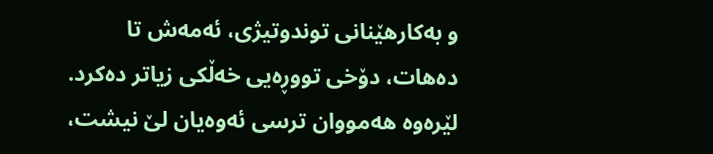و بەکارهێنانی توندوتیژی، ئەمەش تا دەهات، دۆخی تووڕەیی خەڵکی زیاتر دەکرد. لێرەوە هەمووان ترسی ئەوەیان لێ نیشت،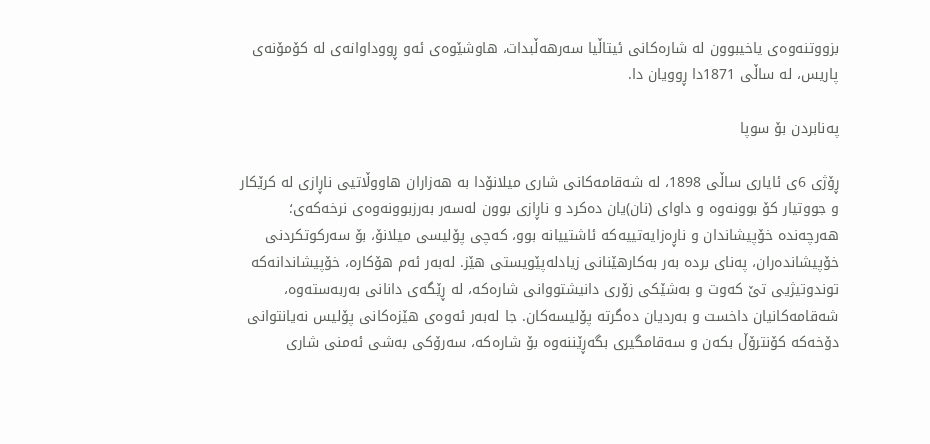بزووتنەوەی یاخیبوون لە شارەکانی ئیتاڵیا سەرهەڵبدات، هاوشێوەی ئەو ڕووداوانەی لە کۆمۆنەی پاریس، لە ساڵی 1871دا ڕوویان دا.

پەنابردن بۆ سوپا

ڕۆژی 6ی ئایاری ساڵی 1898، لە شەقامەکانی شاری میلانۆدا بە هەزاران هاووڵاتیی ناڕازی لە کرێکار و جووتیار کۆ بوونەوە و داوای (نان)یان دەکرد و ناڕازی بوون لەسەر بەرزبوونەوەی نرخەکەی؛ هەرچەندە خۆپیشاندان و ناڕەزایەتییەکە ئاشتییانە بوو، کەچی پۆلیسی میلانۆ، بۆ سەرکوتکردنی خۆپیشاندەران، پەنای بردە بەر بەکارهێنانی زیادلەپێویستی هێز. لەبەر ئەم هۆکارە، خۆپیشاندانەکە توندوتیژیی تێ کەوت و بەشێکی زۆری دانیشتووانی شارەکه، لە ڕێگەی دانانی بەربەستەوە، شەقامەکانیان داخست و بەردیان دەگرتە پۆلیسەکان. جا لەبەر ئەوەی هێزەکانی پۆلیس نەیانتوانی دۆخەکە کۆنترۆڵ بکەن و سەقامگیری بگەڕێننەوە بۆ شارەکە، سەرۆکی بەشی ئەمنی شاری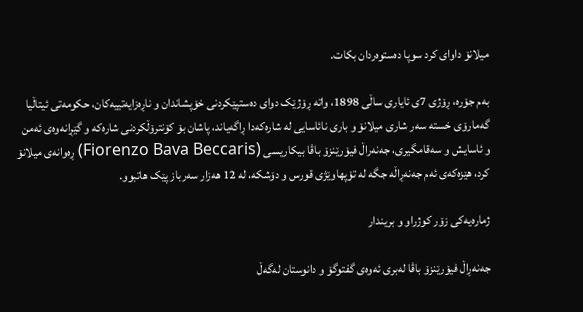میلانۆ داوای کرد سوپا دەستوەردان بکات.

بەم جۆرە،‌ ڕۆژی 7ی ئایاری ساڵی 1898، واتە ڕۆژێک دوای دەستپێکردنی خۆپشاندان و ناڕەزایەتییەکان، حکومەتی ئیتاڵیا گەمارۆی خستە سەر شاری میلانۆ و باری نائاسایی لە شارەکەدا ڕاگەیاند، پاشان بۆ کۆنترۆڵکردنی شارەکە و گێڕانەوەی ئەمن و ئاسایش و سەقامگیری، جەنەراڵ فیۆرێنزۆ باڤا بیکاریسی (Fiorenzo Bava Beccaris) ڕەوانەی میلانۆ کرد، هێزەکەی ئەم جەنەڕاڵە جگە لە تۆپهاوێژی قورس و دۆشکە، لە 12 هەزار سەرباز پێک هاتبوو.

ژمارەیەکی زۆر کوژراو و بریندار

جەنەڕاڵ فیۆرێنزۆ باڤا لەبری ئەوەی گفتوگۆ و دانوستان لەگەڵ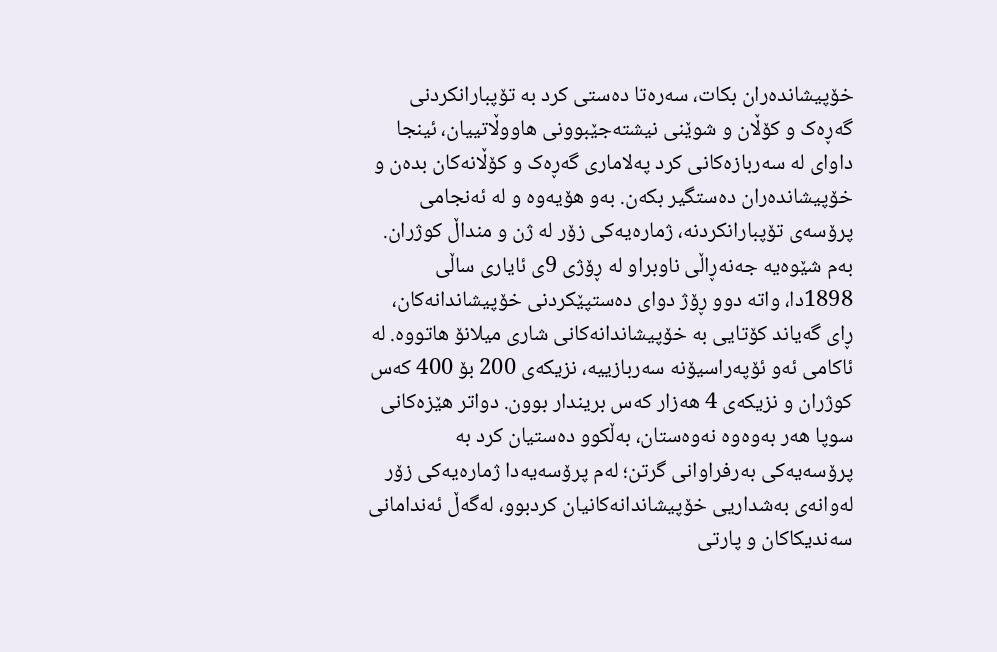خۆپیشاندەران بکات، سەرەتا دەستی کرد بە تۆپبارانکردنی گەڕەک و کۆڵان و شوێنی نیشتەجێبوونی هاووڵاتییان، ئینجا داوای لە سەربازەکانی کرد پەلاماری گەڕەک و کۆڵانەکان بدەن و خۆپیشاندەران دەستگیر بکەن. بەو هۆیەوه و لە ئەنجامی پرۆسەی تۆپبارانکردنە‌، ژمارەیەکی زۆر لە ژن و منداڵ کوژران. بەم شێوەیە جەنەڕاڵی ناوبراو لە ڕۆژی 9ی ئایاری ساڵی 1898دا، واتە دوو ڕۆژ دوای دەستپێکردنی خۆپیشاندانەکان، ڕای گەیاند کۆتایی بە خۆپیشاندانەکانی شاری میلانۆ هاتووە. لە ئاکامی ئەو ئۆپەراسیۆنە سەربازییە، نزیکەی 200 بۆ 400 کەس کوژران و نزیکەی 4 هەزار کەس بریندار بوون. دواتر هێزەکانی سوپا هەر بەوەوە نەوەستان، بەڵکوو دەستیان کرد بە پرۆسەیەکی بەرفراوانی گرتن؛ لەم پرۆسەیەدا ژمارەیەکی زۆر لەوانەی بەشداریی خۆپیشاندانەکانیان کردبوو، لەگەڵ ئەندامانی سەندیکاکان و پارتی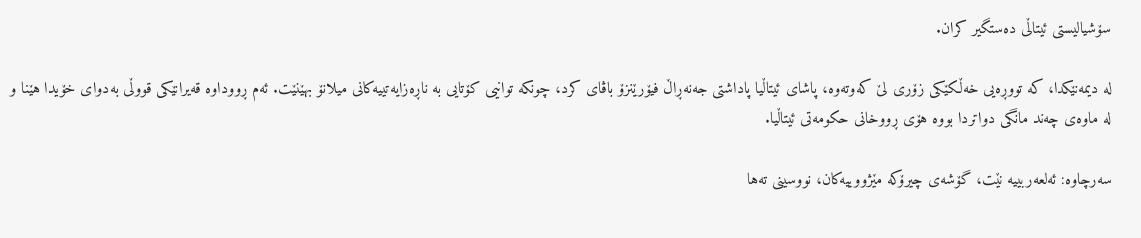سۆشیالیستی ئیتاڵی دەستگیر کران.

لە دیمەنێکدا، کە تووڕەیی خەڵکێکی زۆری لێ کەوتەوە، پاشای ئیتاڵیا پاداشتی جەنەڕاڵ فیۆرێنزۆ باڤای کرد، چونکە توانیی کۆتایی بە ناڕەزایەتییەکانی میلانۆ بهێنێت. ئەم ڕووداوە قەیرانێکی قووڵی بەدوای خۆیدا هێنا و لە ماوەی چەند مانگی دواتردا بووە هۆی ڕووخانی حکومەتی ئیتاڵیا.

سەرچاوە: ئەلعەربییە نێت، گۆشەی چیرۆکە مێژووییەکان، نووسینی تەها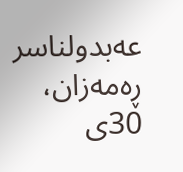عەبدولناسر ڕەمەزان، 30ی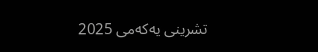تشرینی یەکەمی 2025